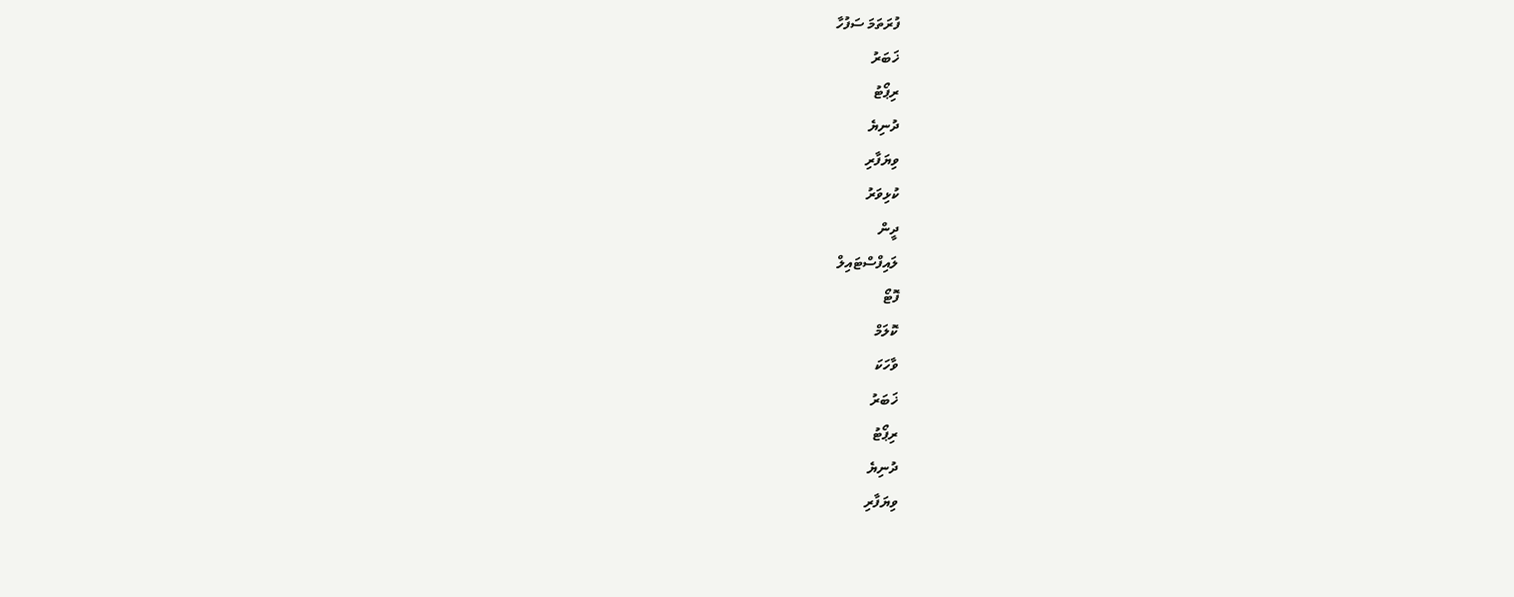ފުރަތަމަ ސަފުހާ
ޚަބަރު
ރިޕޯޓު
ދުނިޔެ
ވިޔަފާރި
ކުޅިވަރު
ދީން
ލައިފްސްޓައިލް
ފޮޓޯ
ކޮލަމް
ވާހަކަ
ޚަބަރު
ރިޕޯޓު
ދުނިޔެ
ވިޔަފާރި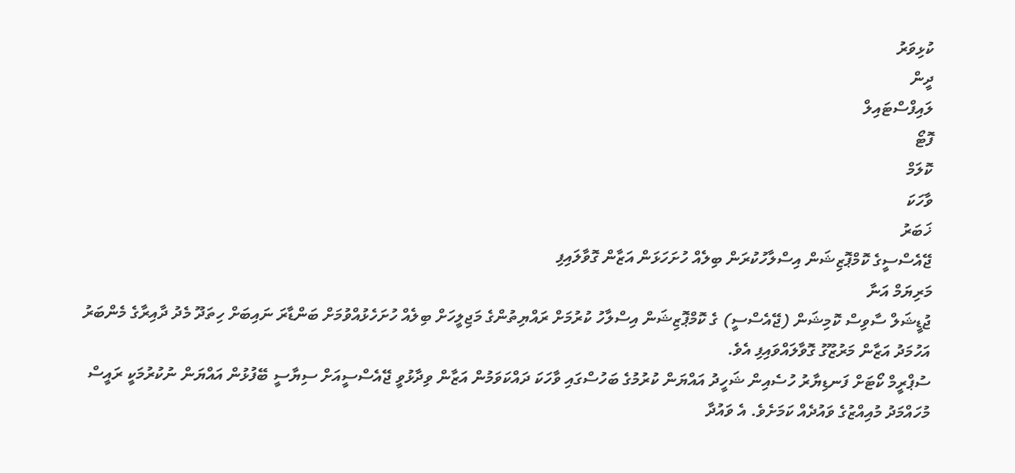ކުޅިވަރު
ދީން
ލައިފްސްޓައިލް
ފޮޓޯ
ކޮލަމް
ވާހަކަ
ޚަބަރު
ޖޭއެސްސީގެ ކޮމްޕޮޒިޝަން އިސްލާހުކުރަން ބިލެއް ހުށަހަޅަން އަޒާން ގޮވާލައިފި
މަރިޔަމް އަނާ
ޖުޑީޝަލް ސާވިސް ކޮމިޝަން (ޖޭއެސްސީ) ގެ ކޮމްޕޮޒިޝަން އިސްލާހު ކުރުމަށް ރައްޔިތުންގެ މަޖިލީހަށް ބިލެއް ހުށަހެޅުއްވުމަށް ބަންޑާރަ ނައިބަށް ހިތަދޫ މެދު ދާއިރާގެ މެންބަރު އަހުމަދު އަޒާން މަރުޒޫގު ގޮވާލައްވައިފި އެވެ.
ސުޕްރީމް ކޯޓަށް ފަނޑިޔާރު ހުސެއިން ޝަހީދު އައްޔަން ކުރުމުގެ ބަހުސްގައި ވާހަކަ ދައްކަވަމުން އަޒާން ވިދާޅުވީ ޖޭއެސްސީއަށް ސިޔާސީ ބޭފުޅުން އައްޔަން ނުކުރުމަކީ ރައީސް މުހައްމަދު މުއިއްޒުގެ ވައުދެއް ކަމަށެވެ. އެ ވައުދާ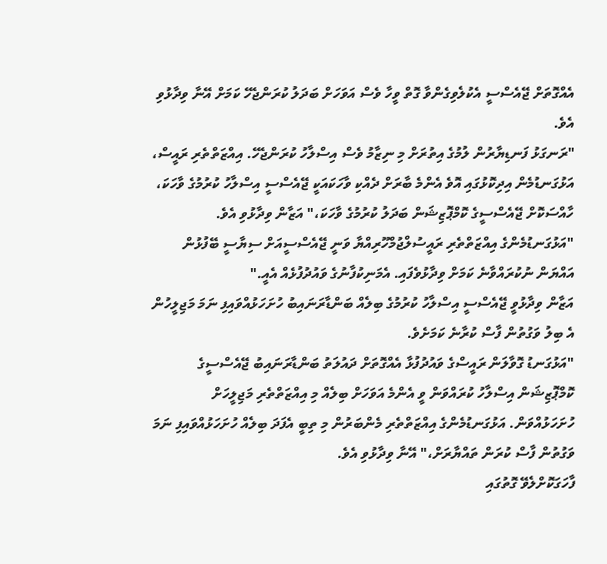އެއްގޮތަށް ޖޭއެސްސީ އެކުލެވިގެންވާ ގޮތް ވީހާ ވެސް އަވަހަށް ބަދަލު ކުރަންޖެހޭ ކަމަށް އޭނާ ވިދާޅުވި އެވެ.
"ރަނގަޅު ފަނޑިޔާރުން ލުމުގެ އިތުރަށް މި ނިޒާމު ވެސް އިސްލާހު ކުރަންޖެހޭ. އިއްޒަތްތެރި ރައީސް، އަޅުގަނޑުމެން އިދިކޮޅުގައި އޮވެ އެންމެ ބާރަށް ދެއްކި ވާހަކައަކީ ޖޭއެސްސީ އިސްލާހު ކުރުމުގެ ވާހަކަ، ހާއްސަކޮށް ޖޭއެސްސީގެ ކޮމްޕޮޒިޝަން ބަދަލު ކުރުމުގެ ވާހަކަ،" އަޒާން ވިދާޅުވި އެވެ. "އަޅުގަނޑުމެންގެ އިއްޒަތްތެރި ރައީސުލްޖުމްހޫރިއްޔާ ވަނީ ޖޭއެސްސީއަށް ސިޔާސީ ބޭފުޅުން އައްޔަން ނުކުރައްވާނެ ކަމަށް ވިދާޅުވެފައި. އެމަނިކުފާނުގެ ވައުދުފުޅެއް އެއީ."
އަޒާން ވިދާޅުވީ ޖޭއެސްސީ އިސްލާހު ކުރުމުގެ ބިލެއް ބަންޑާރަނައިބު ހުށަހަޅުއްވައިފި ނަމަ މަޖިލީހުން އެ ބިލު ވަގުތުން ފާސް ކުރާނެ ކަމަށެވެ.
"އަޅުގަނޑު ގޮވާލަން ރައީސްގެ ވައުދުފުޅާ އެއްގޮތަށް ދައުލަތު ބަންޑާރަނައިބު ޖޭއެސްސީގެ ކޮމްޕޮޒިޝަން އިސްލާހު ކުރައްވަން ވީ އެންމެ އަވަހަށް ބިލެއް މި އިއްޒަތްތެރި މަޖިލީހަށް ހުށަހަޅުއްވަން. އަޅުގަނޑުމެންގެ އިއްޒަތްތެރި މެންބަރުން މި ތިބީ އެފަދަ ބިލެއް ހުށަހަޅުއްވައިފި ނަމަ ވަގުތުން ފާސް ކުރަން ތައްޔާރަށް،" އޭނާ ވިދާޅުވި އެވެ.
ފާހަގަކޮށްލެވޭ ގޮތުގައި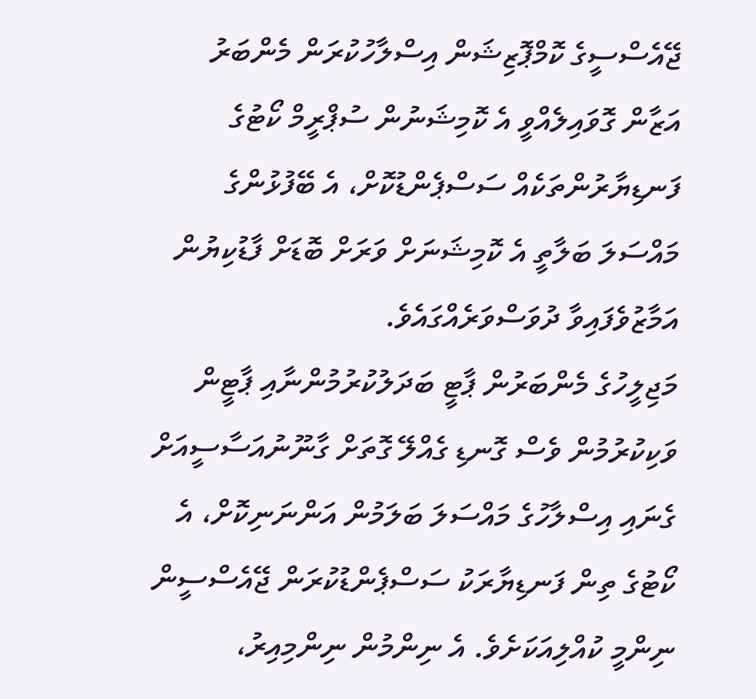ޖޭއެސްސީގެ ކޮމްޕޮޒިޝަން އިސްލާހުކުރަން މެންބަރު އަޒާން ގޮވައިލެއްވީ އެ ކޮމިޝަނުން ސުޕްރީމް ކޯޓުގެ ފަނޑިޔާރުންތަކެއް ސަސްޕެންޑުކޮށް، އެ ބޭފުޅުންގެ މައްސަލަ ބަލާތީ އެ ކޮމިޝަނަށް ވަރަށް ބޮޑަށް ފާޑުކިޔުން އަމާޒުވެފައިވާ ދުވަސްވަރެއްގައެވެ.
މަޖިލީހުގެ މެންބަރުން ޕާޓީ ބަދަލުކުރުމުންނާއި ޕާޓީން ވަކިކުރުމުން ވެސް ގޮނޑި ގެއްލޭ ގޮތަށް ގާނޫނުއަސާސީއަށް ގެނައި އިސްލާހުގެ މައްސަލަ ބަލަމުން އަންނަނިކޮށް، އެ ކޯޓުގެ ތިން ފަނޑިޔާރަކު ސަސްޕެންޑުކުރަން ޖޭއެސްސީން ނިންމީ ކުއްލިއަކަށެވެ. އެ ނިންމުން ނިންމިއިރު،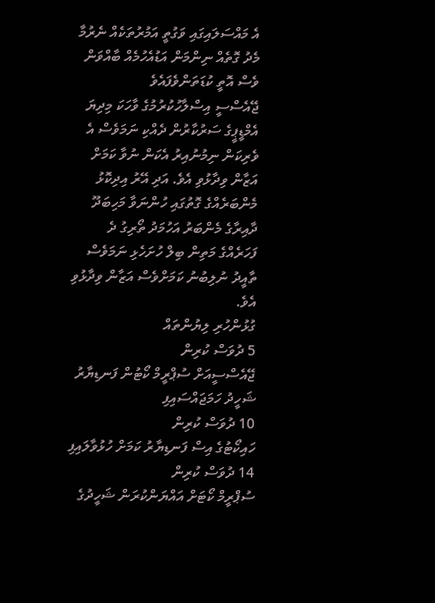އެ މައްސަލައިގައި ވަގުތީ އަމުރުތަކެއް ނެރުމާ މެދު ގޮތެއް ނިންމަން އަޑުއެހުމެއް ބާއްވަން ވެސް އޮތީ ކުޑަތަންވެފައެވެ
ޖޭއެސްސީ އިސްލާހުކުރުމުގެ ވާހަކަ މިދިޔަ އެމްޑީޕީގެ ސަރުކާރުން ދެއްކި ނަމަވެސް އެ ވެރިކަން ނިމުނުއިރު އެކަން ނުވާ ކަމަށް އަޒާން ވިދާޅުވި އެވެ. އަދި އޭރު އިދިކޮޅު މެންބަރެއްގެ ގޮތުގައި ހުންނަވާ މަހިބަދޫ ދާއިރާގެ މެންބަރު އަހުމަދު ތޯރިގު ދެ ފަހަރެއްގެ މަތިން ބިލް ހުށަހެޅި ނަމަވެސް ތާއީދު ނުލިބުނު ކަމަށްވެސް އަޒާން ވިދާޅުވި އެވެ.
ގުޅުންހުރި ލިޔުންތައް
5 ދުވަސް ކުރިން
ޖޭއެސްސީއަށް ސުޕްރީމް ކޯޓުން ފަނޑިޔާރު ޝަހީދު ހަމަޖައްސައިފި
10 ދުވަސް ކުރިން
ހައިކޯޓުގެ އިސް ފަނޑިޔާރު ކަމަށް ހުޅުވާލައިފި
14 ދުވަސް ކުރިން
ސުޕްރީމް ކޯޓަށް އައްޔަންކުރަން ޝަހީދުގެ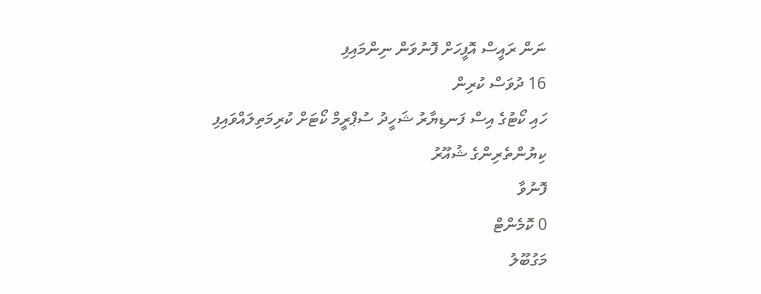ނަން ރައީސް އޮފީހަށް ފޮނުވަން ނިންމައިފި
16 ދުވަސް ކުރިން
ހައި ކޯޓުގެ އިސް ފަނޑިޔާރު ޝަހީދު ސުޕްރީމް ކޯޓަށް ކުރިމަތިލައްވައިފި
ކިޔުންތެރިންގެ ޝުއޫރު
ފޮނުވާ
0 ކޮމެންޓް
މަގުބޫލު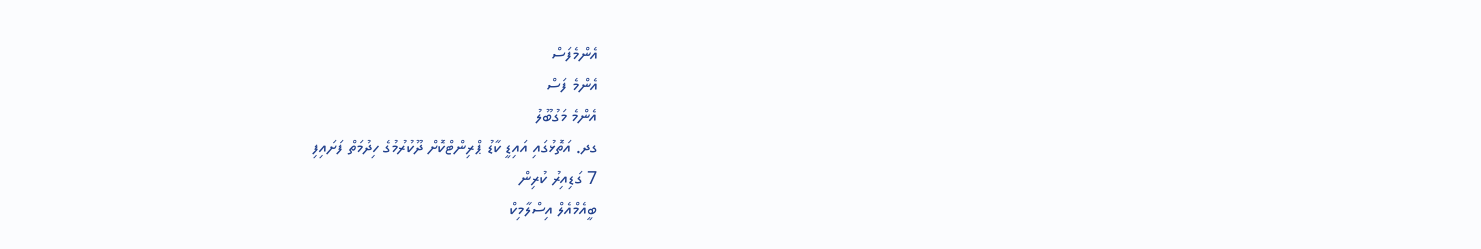އެންމެފަސް
އެންމެ ފަސް
އެންމެ މަގުބޫލު
ގދ. އަތޮޅުގައި އައިޑީ ކާޑު ޕްރިންޓްކޮށް ދޫކުރުމުގެ ހިދުމަތް ފަށައިފި
7 ގަޑިއިރު ކުރިން
ބީއެމްއެލް އިސްލާމިކް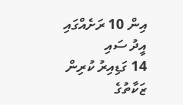އިން 10 ރަށެއްގައި އީދު ސައި
14 ގަޑިއިރު ކުރިން
ޒަކާތުގެ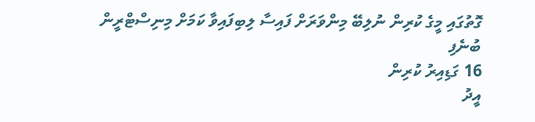ގޮތުގައި މީގެ ކުރިން ނުލިބޭ މިންވަރަށް ފައިސާ ލިބިފައިވާ ކަމަށް މިނިސްޓްރީން ބުނެފި
16 ގަޑިއިރު ކުރިން
އީދު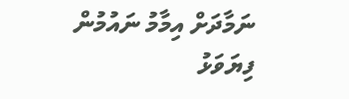ނަމާދަށް އިމާމު ނައުމުން ފިޔަވަޅު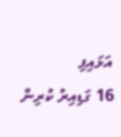އަޅައިފި
16 ގަޑިއިރު ކުރިން